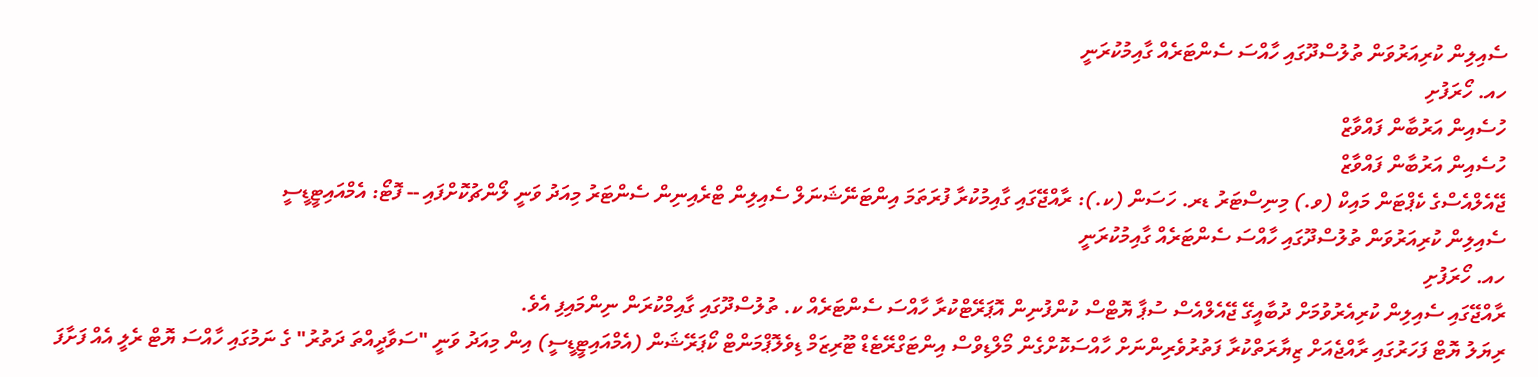ސެއިލިން ކުރިއަރުވަން ތުލުސްދޫގައި ހާއްސަ ސެންޓަރެއް ގާއިމުކުރަނީ
ހއ. ހޯރަފުށި
ހުސެއިން އަރުބާން ފައްވާޒް
ހުސެއިން އަރުބާން ފައްވާޒް
ޖޭއެލްއެސްގެ ކެޕްޓަން މައިކް (ވ.) މިނިސްޓަރު ޑރ. ހަސަން (ކ.): ރާއްޖޭގައި ގާއިމުކުރާ ފުރަތަމަ އިންޓަނޭޝަނަލް ސެއިލިން ޓްރެއިނިން ސެންޓަރު މިއަދު ވަނީ ލޯންޗުކޮށްފައި -- ފޮޓޯ: އެމްއައިޓީޑީސީ
ސެއިލިން ކުރިއަރުވަން ތުލުސްދޫގައި ހާއްސަ ސެންޓަރެއް ގާއިމުކުރަނީ
ހއ. ހޯރަފުށި
ރާއްޖޭގައި ސެއިލިން ކުރިއެރުވުމަށް ދުބާއީގޭ ޖޭއެލްއެސް ސުޕާ ޔޮޓްސް ކުންފުނިން އޮޕަރޭޓްކުރާ ހާއްސަ ސެންޓަރެއް ކ. ތުލުސްދޫގައި ގާއިމްކުރަން ނިންމައިފި އެވެ.
ރިޔަލު ޔޮޓް ފަހަރުގައި ރާއްޖެއަށް ޒިޔާރަތްކުރާ ފަތުރުވެރިންނަށް ހާއްސަކޮށްގެން މޯލްޑިވްސް އިންޓަގްރޭޓެޑް ޓޫރިޒަމް ޑިވެލޮޕްމަންޓް ކޯޕަރޭޝަން (އެމްއައިޓީޑީސީ) އިން މިއަދު ވަނީ "ސަވާދީއްތަ ދަތުރު" ގެ ނަމުގައި ހާއްސަ ޔޮޓް ރެލީ އެއް ފަށާފަ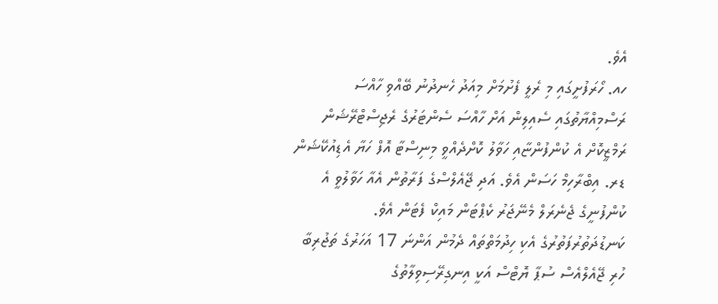އެވެ.
ހއ. ހޯރަފުށީގައި މި ރެލީ ފެށުމަށް މިއަދު ހެނދުނު ބޭއްވި ހާއްސަ ރަސްމިއްޔާތުގައި ސެއިލިން އަށް ހާއްސަ ސެންޓަރުގެ ރެޖިސްޓްރޭޝަން ރަމްޒީކޮށް އެ ކުންފުންޏާއި ހަވާލު ކޮށްދެއްވީ މިނިސްޓާ އޮފް ހަޔާ އެޑިއުކޭޝަން ޑރ. އިބްރާހިމް ހަސަން އެވެ. އަދި ޖޭއެލްސްގެ ފަރާތުން އެއާ ހަވާލުވީ އެ ކުންފުނީގެ ޖެނެރަލް މެނޭޖަރު ކެޕްޓަން މައިކް ފެޓަން އެވެ.
ކަނޑުދަތުރުފަތުރުގެ އެކި ހިދުމަތްތައް ދެމުން އަންނަ 17 އަހަރުގެ ތަޖުރިބާ ހުރި ޖޭއެލްއެސް ސުޕާ ޔޮޓްސް އަކީ އިނގިރޭސިވިލާތުގެ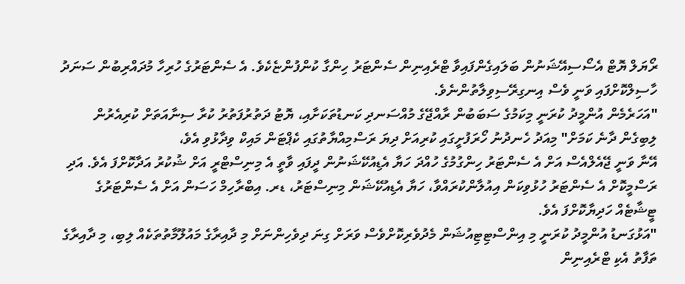ރޯޔަލް ޔޮޓް އެސޯސިއޭޝަނުން ބަލައިގެންފައިވާ ޓްރެއިނިން ސެންޓަރު ހިންގާ ކުންފުންޏެކެވެ. އެ ސެންޓަރުގެ ހުރިހާ މުދައްރިބުން ސަނަދު ހާސިލްކޮށްފައި ވަނީ ވެސް އިނގިރޭސިވިލާތުންނެވެ.
"އަހަރެމެން އުންމީދު ކުރަނީ މިކަމުގެ ސަބަބުން ރާއްޖޭގެ މުއްސަނދި ކަނޑުތަކަށާއި، ޔޮޓު ދަތުރުފަތުރު ކުރާ ސިނާއަތަށް ކުރިއެރުން ލިބިގެން ދާނެ ކަމަށް" މިއަދު ހެނދުނު ހޯރަފުށީގައި ކުރިއަށް ދިޔަ ރަސްމިއްޔާތުގައި ކެޕްޓަން މައިކް ވިދާޅުވި އެވެ،
އޭނާ ވަނީ ޖޭއެލްއެސް އަށް އެ ސެންޓަރު ހިންގުމުގެ ހުއްދަ ހަޔާ އެޑިއުކޭޝަނުން ދީފައި ވާތީ އެ މިނިސްޓްރީ އަށް ޝުކުރު އަދާކޮށްފަ އެވެ. އަދި ރަސްމީކޮށް އެ ސެންޓަރު ހުޅުވިކަން އިއުލާންކުރައްވާ، ހަޔާ އެޑިއުކޭޝަން މިނިސްޓަރު، ޑރ. އިބްރާހިމް ހަސަން އަށް އެ ސެންޓަރުގެ ޓީޝާޓެއް ހަދިޔާކޮށްފަ އެވެ.
"އަޅުގަނޑު އުންމީދު ކުރަނީ މި އިންސްޓިޓިއުޝަން މެދުވެރިކޮށްވެސް ވަރަށް ގިނަ ދިވެހިންނަށް މި ދާއިރާގެ މައުލޫމާތުތަކެއް ލިބި، މި ދާއިރާގެ ތަފާތު އެކި ޓްރެއިނިން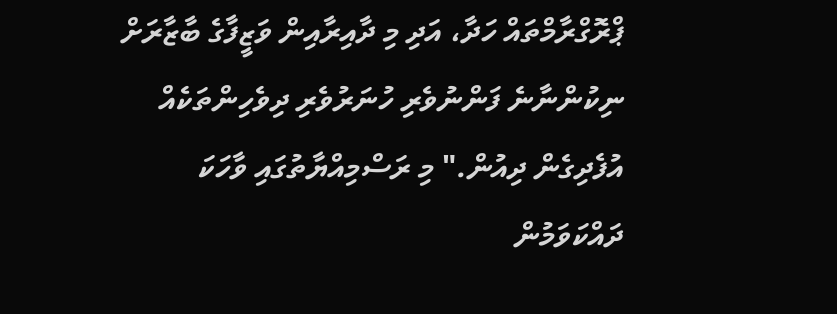ޕްރޮގްރާމްތައް ހަދާ، އަދި މި ދާއިރާއިން ވަޒީފާގެ ބާޒާރަށް ނިކުންނާނެ ފަންނުވެރި ހުނަރުވެރި ދިވެހިންތަކެއް އުފެދިގެން ދިއުން." މި ރަސްމިއްޔާތުގައި ވާހަކަ ދައްކަވަމުން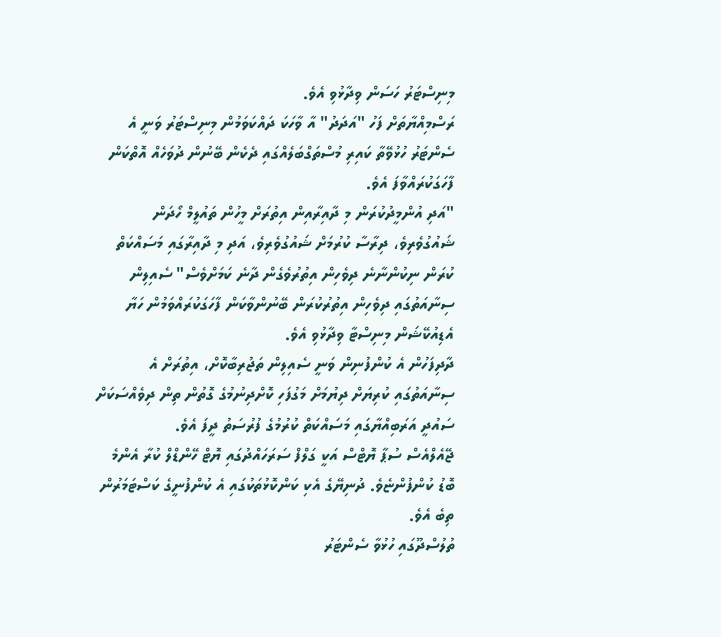މިނިސްޓަރު ހަސަން ވިދާޅުވި އެވެ.
ރަސްމިއްޔާތަށް ފަހު "އަދަދު" އާ ވާހަކަ ދައްކަވަމުން މިނިސްޓަރު ވަނީ އެ ސެންޓަރު ހުޅުވޭތާ ކައިރި މުސްތަގްބަލެއްގައި ދެކެން ބޭނުން ދުވަހެއް އޮތްކަން ފާހަގަކުރައްވާފަ އެވެ.
"އަދި އުންމީދުކުރަން މި ދާއިރާއިން އިތުރަށް މީހުން ތައުލީމް ހޯދަން ޝައުގުވެރިވެ، ދިރާސާ ކުރުމަށް ޝައުގުވެރިވެ، އަދި މި ދާއިރާގައި މަސައްކަތް ކުރަން ނިކުންނާނެ ދިވެހިން އިތުރުވެގެން ދާނެ ކަމަށްވެސް" ސެއިލިން ސިނާއަތުގައި ދިވެހިން އިތުރުކުރަން ބޭނުންވާކަން ފާހަގަކުރައްވަމުން ހަޔާ އެޑިއުކޭޝަން މިނިސްޓާ ވިދާޅުވި އެވެ.
ދާދިފަހުން އެ ކުންފުނިން ވަނީ ސެއިލިން ތަޖުރިބާކޮށް، އިތުރަށް އެ ސިނާއަތުގައި ކުރިޔަށް ދިޔުމަށް މަގުފަހި ކޮށްދިނުމުގެ ގޮތުން ތިން ދިވެއްސަކަށް ސައުދީ އަރަބިއްޔާގައި މަސައްކަތް ކުރުމުގެ ފުރުސަތު ދީފަ އެވެ.
ޖޭއެލްއެސް ސުޕާ ޔޮޓްސް އަކީ ގަލްފް ސަރަހައްދުގައި ޔޮޓް ހޭންޑްލް ކުރާ އެންމެ ބޮޑު ކުންފުންޏެވެ. ދުނިޔޭގެ އެކި ކަންކޮޅުތަކުގައި އެ ކުންފުނީގެ ކަސްޓަމަރުން ތިބެ އެވެ.
ތުލުސްދޫގައި ހުޅުވާ ސެންޓަރު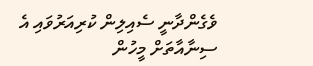ވެގެންދާނީ ސެއިލިން ކުރިއަރުވައި އެ ސިނާއާތަށް މީހުން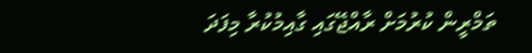ތަމްރީން ކުރުމަށް ރާއްޖޭގައި ގާއިމުކުރާ މިފަދަ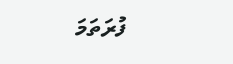ފުރަތަމަ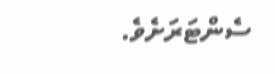ސެންޓަރަށެވެ.